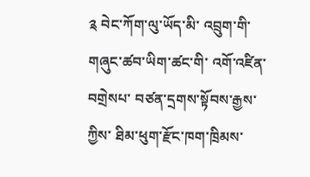༉ བེང་ཀོག་ལུ་ཡོད་མི་ འབྲུག་གི་གཞུང་ཚབ་ཡིག་ཚང་གི་ འགོ་འཛིན་བགྲེསཔ་ བཙན་དྲགས་སྟོབས་རྒྱས་ཀྱིས་ ཐིམ་ཕུག་རྫོང་ཁག་ཁྲིམས་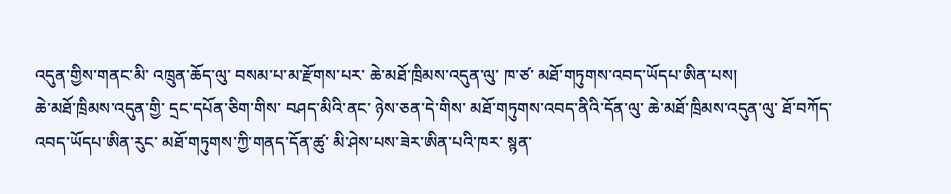འདུན་གྱིས་གནང་མི་ འཁྲུན་ཆོད་ལུ་ བསམ་པ་མ་རྫོགས་པར་ ཆེ་མཐོ་ཁྲིམས་འདུན་ལུ་ ཁ་ཙ་ མཐོ་གཏུགས་འབད་ཡོདཔ་ཨིན་པས།
ཆེ་མཐོ་ཁྲིམས་འདུན་གྱི་ དྲང་དཔོན་ཅིག་གིས་ བཤད་མིའི་ནང་ ཉེས་ཅན་དེ་གིས་ མཐོ་གཏུགས་འབད་ནིའི་དོན་ལུ་ ཆེ་མཐོ་ཁྲིམས་འདུན་ལུ་ ཐོ་བཀོད་འབད་ཡོདཔ་ཨིན་རུང་ མཐོ་གཏུགས་ཀྱི་གནད་དོན་ཚུ་ མི་ཤེས་པས་ཟེར་ཨིན་པའི་ཁར་ སྙན་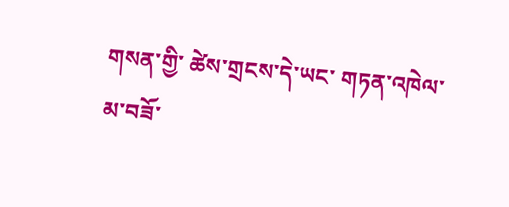གསན་གྱི་ ཚེས་གྲངས་དེ་ཡང་ གཏན་འཁེལ་མ་བཟོ་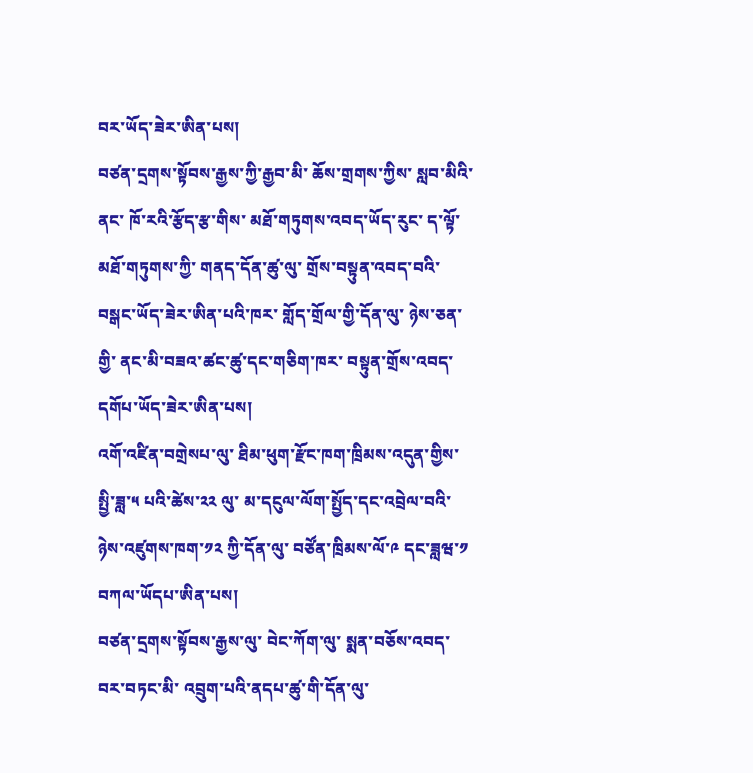བར་ཡོད་ཟེར་ཨིན་པས།
བཙན་དྲགས་སྟོབས་རྒྱས་ཀྱི་རྒྱབ་མི་ ཆོས་གྲགས་ཀྱིས་ སླབ་མིའི་ནང་ ཁོ་རའི་རྩོད་རྩ་གིས་ མཐོ་གཏུགས་འབད་ཡོད་རུང་ ད་ལྟོ་ མཐོ་གཏུགས་ཀྱི་ གནད་དོན་ཚུ་ལུ་ གྲོས་བསྟུན་འབད་བའི་བསྒང་ཡོད་ཟེར་ཨིན་པའི་ཁར་ གློད་གྲོལ་གྱི་དོན་ལུ་ ཉེས་ཅན་གྱི་ ནང་མི་བཟའ་ཚང་ཚུ་དང་གཅིག་ཁར་ བསྟུན་གྲོས་འབད་དགོཔ་ཡོད་ཟེར་ཨིན་པས།
འགོ་འཛིན་བགྲེསཔ་ལུ་ ཐིམ་ཕུག་རྫོང་ཁག་ཁྲིམས་འདུན་གྱིས་ སྤྱི་ཟླ་༥ པའི་ཚེས་༢༢ ལུ་ མ་དངུལ་ལོག་སྤྱོད་དང་འབྲེལ་བའི་ ཉེས་འཛུགས་ཁག་༡༢ ཀྱི་དོན་ལུ་ བཙོན་ཁྲིམས་ལོ་༩ དང་ཟླཝ་༡ བཀལ་ཡོདཔ་ཨིན་པས།
བཙན་དྲགས་སྟོབས་རྒྱས་ལུ་ བེང་ཀོག་ལུ་ སྨན་བཅོས་འབད་བར་བཏང་མི་ འབྲུག་པའི་ནདཔ་ཚུ་གི་དོན་ལུ་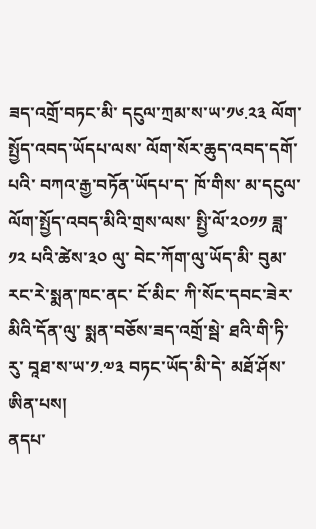ཟད་འགྲོ་བཏང་མི་ དངུལ་ཀྲམ་ས་ཡ་༡༦.༢༣ ལོག་སྤྱོད་འབད་ཡོདཔ་ལས་ ལོག་སོར་ཆུད་འབད་དགོ་པའི་ བཀའ་རྒྱ་བཏོན་ཡོདཔ་ད་ ཁོ་གིས་ མ་དངུལ་ལོག་སྤྱོད་འབད་མིའི་གྲས་ལས་ སྤྱི་ལོ་༢༠༡༡ ཟླ་༡༢ པའི་ཚེས་༣༠ ལུ་ བེང་ཀོག་ལུ་ཡོད་མི་ བུམ་རང་རེ་སྨན་ཁང་ནང་ ངོ་མིང་ ཀི་སོང་དབང་ཟེར་མིའི་དོན་ལུ་ སྨན་བཅོས་ཟད་འགྲོ་སྦེ་ ཐའི་གི་ཏི་རུ་ བཱཐ་ས་ཡ་༡.༧༣ བཏང་ཡོད་མི་དེ་ མཐོ་ཤོས་ཨིན་པས།
ནདཔ་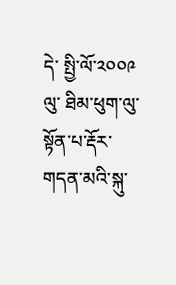དེ་ སྤྱི་ལོ་༢༠༠༩ ལུ་ ཐིམ་ཕུག་ལུ་ སྟོན་པ་རྡོར་གདན་མའི་སྐུ་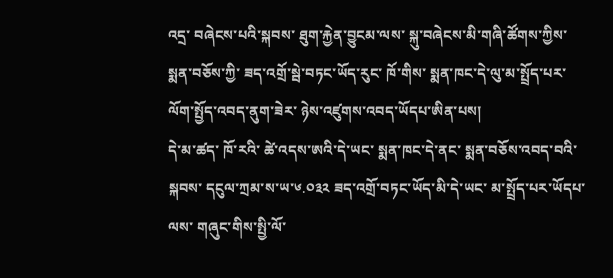འདྲ་ བཞེངས་པའི་སྐབས་ ཐུག་རྐྱེན་བྱུངམ་ལས་ སྐུ་བཞེངས་མི་གཞི་ཚོགས་ཀྱིས་ སྨན་བཅོས་ཀྱི་ ཟད་འགྲོ་སྦེ་བཏང་ཡོད་རུང་ ཁོ་གིས་ སྨན་ཁང་དེ་ལུ་མ་སྤྲོད་པར་ ལོག་སྤྱོད་འབད་ནུག་ཟེར་ ཉེས་འཛུགས་འབད་ཡོདཔ་ཨིན་པས།
དེ་མ་ཚད་ ཁོ་རའི་ ཚེ་འདས་ཨའི་དེ་ཡང་ སྨན་ཁང་དེ་ནང་ སྨན་བཅོས་འབད་བའི་སྐབས་ དངུལ་ཀྲམ་ས་ཡ་༦.༠༣༢ ཟད་འགྲོ་བཏང་ཡོད་མི་དེ་ཡང་ མ་སྤྲོད་པར་ཡོདཔ་ལས་ གཞུང་གིས་སྤྱི་ལོ་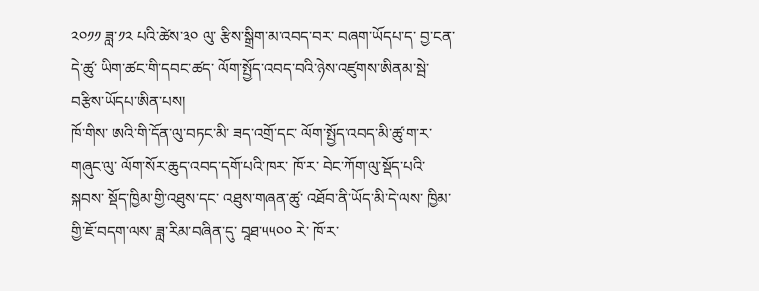༢༠༡༡ ཟླ་༡༢ པའི་ཚེས་༣༠ ལུ་ རྩིས་སྒྲིག་མ་འབད་བར་ བཞག་ཡོདཔ་ད་ བྱ་ངན་དེ་ཚུ་ ཡིག་ཚང་གི་དབང་ཚད་ ལོག་སྤྱོད་འབད་བའི་ཉེས་འཛུགས་ཨིནམ་སྦེ་ བརྩིས་ཡོདཔ་ཨིན་པས།
ཁོ་གིས་ ཨའི་གི་དོན་ལུ་བཏང་མི་ ཟད་འགྲོ་དང་ ལོག་སྤྱོད་འབད་མི་ཚུ་ག་ར་ གཞུང་ལུ་ ལོག་སོར་ཆུད་འབད་དགོ་པའི་ཁར་ ཁོ་ར་ བེང་ཀོག་ལུ་སྡོད་པའི་སྐབས་ སྡོད་ཁྱིམ་གྱི་འཐུས་དང་ འཐུས་གཞན་ཚུ་ འཐོབ་ནི་ཡོད་མི་དེ་ལས་ ཁྱིམ་གྱི་ཇོ་བདག་ལས་ ཟླ་རིམ་བཞིན་དུ་ བཱཐ་༥༥༠༠ རེ་ ཁོ་ར་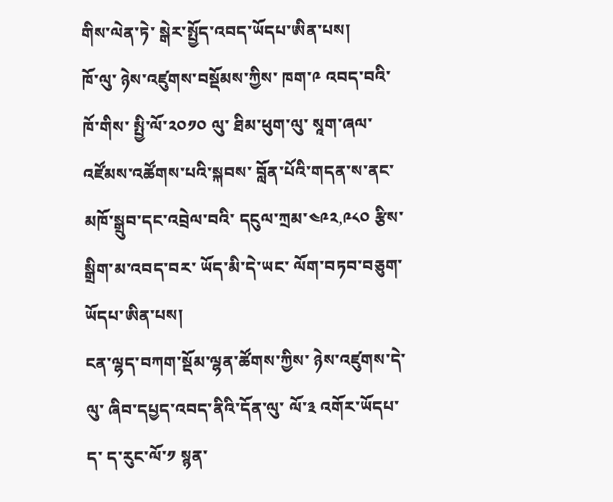གིས་ལེན་ཏེ་ སྒེར་སྤྱོད་འབད་ཡོདཔ་ཨིན་པས།
ཁོ་ལུ་ ཉེས་འཛུགས་བསྡོམས་ཀྱིས་ ཁག་༩ འབད་བའི་ ཁོ་གིས་ སྤྱི་ལོ་༢༠༡༠ ལུ་ ཐིམ་ཕུག་ལུ་ སཱག་ཞལ་འཛོམས་འཚོགས་པའི་སྐབས་ བློན་པོའི་གདན་ས་ནང་ མཁོ་སྒྲུབ་དང་འབྲེལ་བའི་ དངུལ་ཀྲམ་༤༩༢,༩༨༠ རྩིས་སྒྲིག་མ་འབད་བར་ ཡོད་མི་དེ་ཡང་ ལོག་བཏབ་བཅུག་ཡོདཔ་ཨིན་པས།
ངན་ལྷད་བཀག་སྡོམ་ལྷན་ཚོགས་ཀྱིས་ ཉེས་འཛུགས་དེ་ལུ་ ཞིབ་དཔྱད་འབད་ནིའི་དོན་ལུ་ ལོ་༣ འགོར་ཡོདཔ་ད་ ད་རུང་ལོ་༡ སྙན་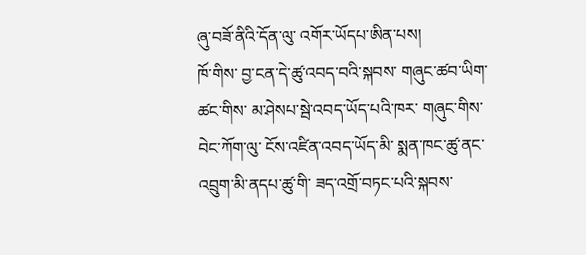ཞུ་བཟོ་ནིའི་དོན་ལུ་ འགོར་ཡོདཔ་ཨིན་པས།
ཁོ་གིས་ བྱ་ངན་དེ་ཚུ་འབད་བའི་སྐབས་ གཞུང་ཚབ་ཡིག་ཚང་གིས་ མ་ཤེསཔ་སྦེ་འབད་ཡོད་པའི་ཁར་ གཞུང་གིས་ བེང་ཀོག་ལུ་ ངོས་འཛིན་འབད་ཡོད་མི་ སྨན་ཁང་ཚུ་ནང་ འབྲུག་མི་ནདཔ་ཚུ་གི་ ཟད་འགྲོ་བཏང་པའི་སྐབས་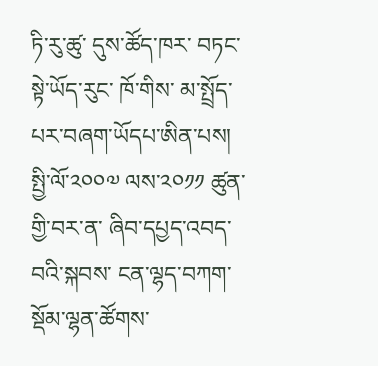ཏི་རུ་ཚུ་ དུས་ཚོད་ཁར་ བཏང་སྟེ་ཡོད་རུང་ ཁོ་གིས་ མ་སྤྲོད་པར་བཞག་ཡོདཔ་ཨིན་པས།
སྤྱི་ལོ་༢༠༠༧ ལས་༢༠༡༡ ཚུན་གྱི་བར་ན་ ཞིབ་དཔྱད་འབད་བའི་སྐབས་ ངན་ལྷད་བཀག་སྡོམ་ལྷན་ཚོགས་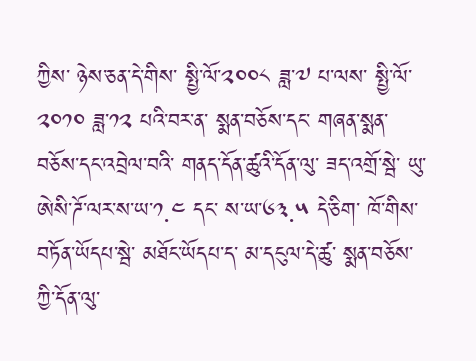ཀྱིས་ ཉེས་ཅན་དེ་གིས་ སྤྱི་ལོ་༢༠༠༨ ཟླ་༧ པ་ལས་ སྤྱི་ལོ་༢༠༡༠ ཟླ་༡༢ པའི་བར་ན་ སྨན་བཅོས་དང་ གཞན་སྨན་བཅོས་དང་འབྲེལ་བའི་ གནད་དོན་ཚུའི་དོན་ལུ་ ཟད་འགྲོ་སྦེ་ ཡུ་ཨེསི་ཌོ་ལར་ས་ཡ་༡.༤ དང་ ས་ཡ་༦༣.༥ དེ་ཅིག་ ཁོ་གིས་བཏོན་ཡོདཔ་སྦེ་ མཐོང་ཡོདཔ་ད་ མ་དངུལ་དེ་ཚུ་ སྨན་བཅོས་ཀྱི་དོན་ལུ་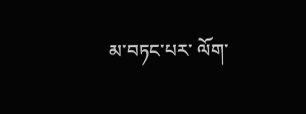མ་བཏང་པར་ ལོག་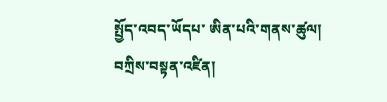སྤྱོད་འབད་ཡོདཔ་ ཨིན་པའི་གནས་ཚུལ།
བཀྲིས་བསྟན་འཛིན།